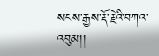སངས་རྒྱས་རྡོ་རྗེའི་བཀའ་འབུམ།།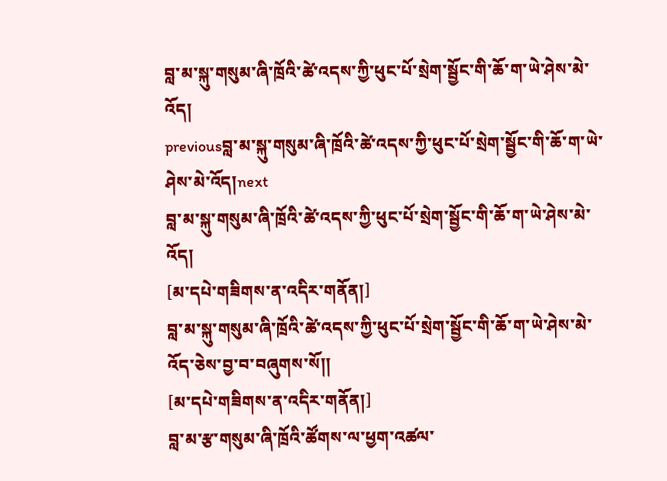བླ་མ་སྐུ་གསུམ་ཞི་ཁྲོའི་ཚེ་འདས་ཀྱི་ཕུང་པོ་སྲེག་སྦྱོང་གི་ཆོ་ག་ཡེ་ཤེས་མེ་འོད།
previousབླ་མ་སྐུ་གསུམ་ཞི་ཁྲོའི་ཚེ་འདས་ཀྱི་ཕུང་པོ་སྲེག་སྦྱོང་གི་ཆོ་ག་ཡེ་ཤེས་མེ་འོད།next
བླ་མ་སྐུ་གསུམ་ཞི་ཁྲོའི་ཚེ་འདས་ཀྱི་ཕུང་པོ་སྲེག་སྦྱོང་གི་ཆོ་ག་ཡེ་ཤེས་མེ་འོད།
[མ་དཔེ་གཟིགས་ན་འདིར་གནོན།]
བླ་མ་སྐུ་གསུམ་ཞི་ཁྲོའི་ཚེ་འདས་ཀྱི་ཕུང་པོ་སྲེག་སྦྱོང་གི་ཆོ་ག་ཡེ་ཤེས་མེ་འོད་ཅེས་བྱ་བ་བཞུགས་སོ།།
[མ་དཔེ་གཟིགས་ན་འདིར་གནོན།]
བླ་མ་རྩ་གསུམ་ཞི་ཁྲོའི་ཚོགས་ལ་ཕྱག་འཚལ་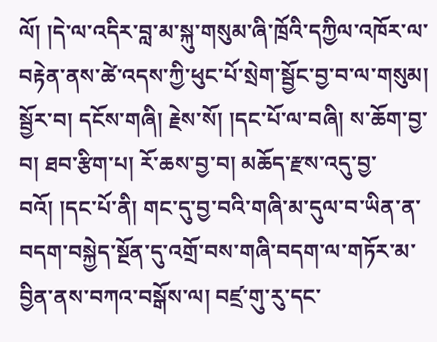ལོ། །དེ་ལ་འདིར་བླ་མ་སྐུ་གསུམ་ཞི་ཁྲོའི་དཀྱིལ་འཁོར་ལ་བརྟེན་ནས་ཚེ་འདས་ཀྱི་ཕུང་པོ་སྲེག་སྦྱོང་བྱ་བ་ལ་གསུམ། སྦྱོར་བ། དངོས་གཞི། རྗེས་སོ། །དང་པོ་ལ་བཞི། ས་ཆོག་བྱ་བ། ཐབ་རྩིག་པ། རོ་ཆས་བྱ་བ། མཆོད་རྫས་འདུ་བྱ་བའོ། །དང་པོ་ནི། གང་དུ་བྱ་བའི་གཞི་མ་དུལ་བ་ཡིན་ན་བདག་བསྐྱེད་སྔོན་དུ་འགྲོ་བས་གཞི་བདག་ལ་གཏོར་མ་བྱིན་ནས་བཀའ་བསྒོས་ལ། བཛྲ་གུ་རུ་དང་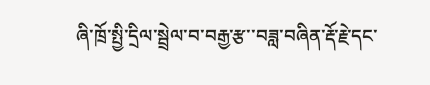ཞི་ཁྲོ་སྤྱི་དྲིལ་སྦྲེལ་བ་བརྒྱ་རྩ་་བཟླ་བཞིན་རྡོ་རྗེ་དང་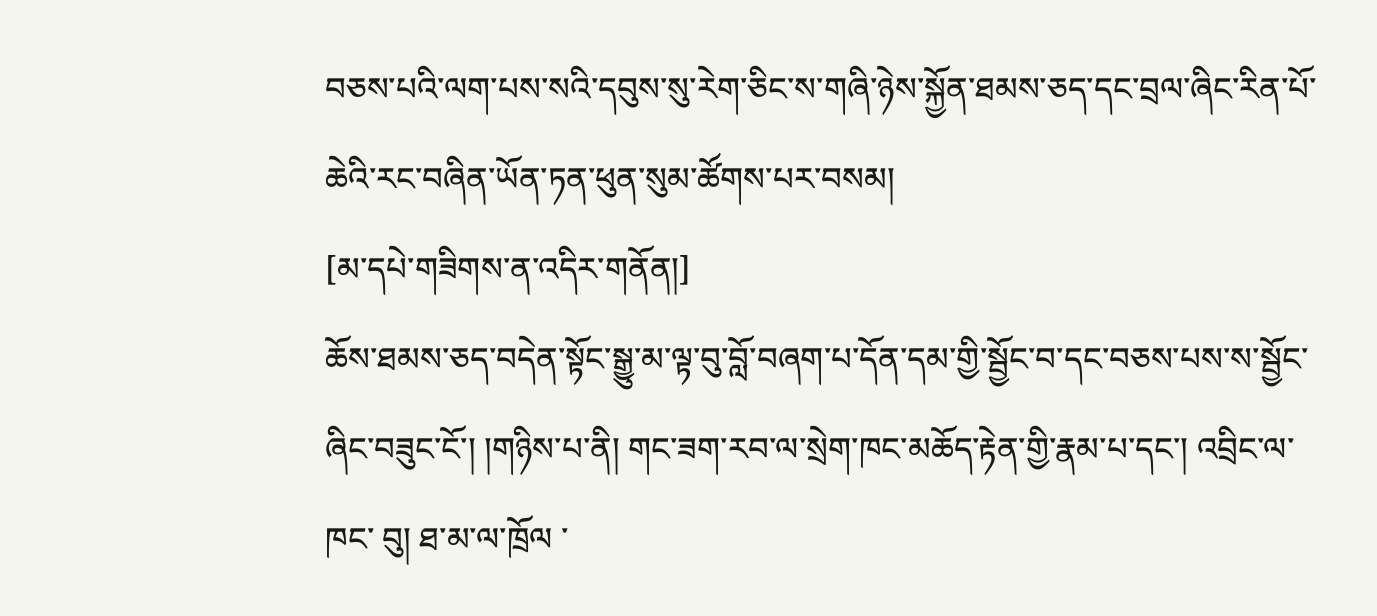བཅས་པའི་ལག་པས་སའི་དབུས་སུ་རེག་ཅིང་ས་གཞི་ཉེས་སྐྱོན་ཐམས་ཅད་དང་བྲལ་ཞིང་རིན་པོ་ཆེའི་རང་བཞིན་ཡོན་ཏན་ཕུན་སུམ་ཚོགས་པར་བསམ།
[མ་དཔེ་གཟིགས་ན་འདིར་གནོན།]
ཆོས་ཐམས་ཅད་བདེན་སྟོང་སྒྱུ་མ་ལྟ་བུ་བློ་བཞག་པ་དོན་དམ་གྱི་སྦྱོང་བ་དང་བཅས་པས་ས་སྦྱོང་ཞིང་བཟུང་ངོ་། །གཉིས་པ་ནི། གང་ཟག་རབ་ལ་སྲེག་ཁང་མཆོད་རྟེན་གྱི་རྣམ་པ་དང་། འབྲིང་ལ་ཁང་ བུ། ཐ་མ་ལ་ཁྲོལ ་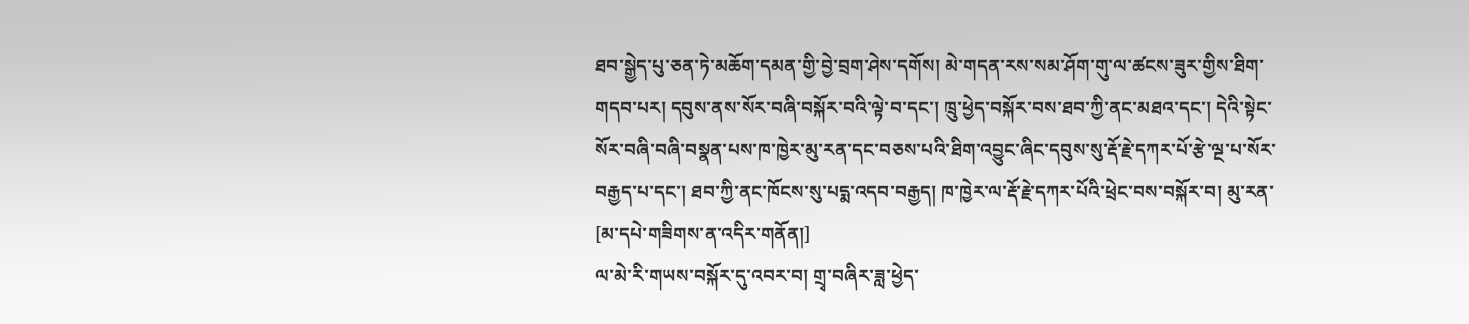ཐབ་སྒྱེད་པུ་ཅན་ཏེ་མཆོག་དམན་གྱི་བྱེ་བྲག་ཤེས་དགོས། མེ་གདན་རས་སམ་ཤོག་གུ་ལ་ཚངས་ཟུར་གྱིས་ཐིག་གདབ་པར། དབུས་ནས་སོར་བཞི་བསྐོར་བའི་ལྟེ་བ་དང་། ཁྲུ་ཕྱེད་བསྐོར་བས་ཐབ་ཀྱི་ནང་མཐའ་དང་། དེའི་སྟེང་སོར་བཞི་བཞི་བསྣན་པས་ཁ་ཁྱེར་མུ་རན་དང་བཅས་པའི་ཐིག་འབྱུང་ཞིང་དབུས་སུ་རྡོ་རྗེ་དཀར་པོ་རྩེ་ལྔ་པ་སོར་བརྒྱད་པ་དང་། ཐབ་ཀྱི་ནང་ཁོངས་སུ་པདྨ་འདབ་བརྒྱད། ཁ་ཁྱེར་ལ་རྡོ་རྗེ་དཀར་པོའི་ཕྲེང་བས་བསྐོར་བ། མུ་རན་
[མ་དཔེ་གཟིགས་ན་འདིར་གནོན།]
ལ་མེ་རི་གཡས་བསྐོར་དུ་འབར་བ། གྲྭ་བཞིར་ཟླ་ཕྱེད་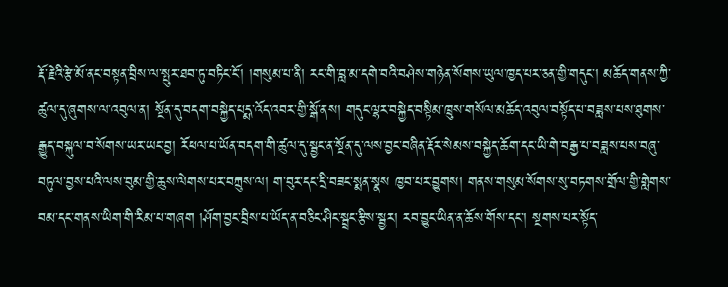རྡོ་རྗེའི་རྩེ་མོ་ནང་བསྟན་བྲིས་ལ་སྤུར་ཐབ་ཏུ་བཏིང་ངོ་། །གསུམ་པ་ནི། རང་གི་བླ་མ་དགེ་བའི་བཤེས་གཉེན་སོགས་ཡུལ་ཁྱད་པར་ཅན་གྱི་གདུང་། མཆོད་གནས་ཀྱི་ཚུལ་དུ་ཞུགས་ལ་འབུལ་ན། སྔོན་དུ་བདག་བསྐྱེད་པདྨ་འོད་འབར་གྱི་སྒོ་ནས། གདུང་ལྷར་བསྐྱེད་བསྟིམ་ཁྲུས་གསོལ་མཆོད་འབུལ་བསྟོད་པ་བཟླས་པས་ཐུགས་རྒྱུད་བསྐུལ་བ་སོགས་ཡར་ཡང་བྱ། རོཕལ་པ་ཡོན་བདག་གི་ཚུལ་དུ་སྦྱང་ན་སྔོན་དུ་ལས་བྱང་བཞིན་རྡོར་སེམས་བསྐྱེད་ཆོག་དང་ཡི་གེ་བརྒྱ་པ་བཟླས་པས་བཞུ་བཏུལ་བྱས་པའི་ལས་བུམ་གྱི་ཆུས་ལེགས་པར་བཀྲུས་ལ། ག་བུར་དང་དྲི་བཟང་སྨན་སྣས ཁྱབ་པར་བྱུགས། གནས་གསུམ་སོགས་སུ་བཏགས་གྲོལ་གྱི་གླེགས་བམ་དང་གནས་ཡིག་གི་རིམ་པ་གཞག །ཤོག་བྱང་བྲིས་པ་ཡོད་ན་བཅིང་ཤིང་སྦྲང་རྩིས་སྦྱར། རབ་བྱུང་ཡིན་ན་ཆོས་གོས་དང་། སྔགས་པར་སྟོད་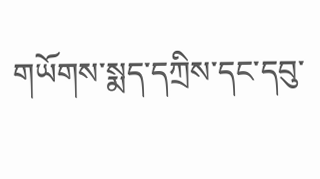གཡོགས་སྨད་དཀྲིས་དང་དབུ་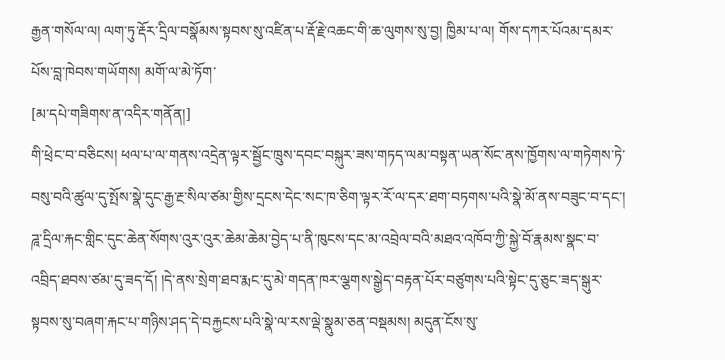རྒྱན་གསོལ་ལ། ལག་ཏུ་རྡོར་དྲིལ་བསྣོམས་སྟབས་སུ་འཛིན་པ་རྡོ་རྗེ་འཆང་གི་ཆ་ལུགས་སུ་བྱ། ཁྱིམ་པ་ལ། གོས་དཀར་པོའམ་དམར་པོས་བླ་ཁེབས་གཡོགས། མགོ་ལ་མེ་ཏོག་
[མ་དཔེ་གཟིགས་ན་འདིར་གནོན།]
གི་ཕྲེང་བ་བཅིངས། ཕལ་པ་ལ་གནས་འདྲེན་ལྟར་སྦྱོང་ཁྲུས་དབང་བསྐུར་ཟས་གཏད་ལམ་བསྟན་ཡན་སོང་ནས་ཁྱོགས་ལ་གཏེགས་ཏེ་བསུ་བའི་ཚུལ་དུ་སྤོས་སྣེ་དུང་རྒྱ་རྔ་སིལ་ཙམ་གྱིས་དྲངས་དེང་སང་ཁ་ཅིག་ལྟར་རོ་ལ་དར་ཐག་བཏགས་པའི་སྣེ་མོ་ནས་བཟུང་བ་དང་། ཌཱ་དྲིལ་རྐང་གླིང་དུང་ཆེན་སོགས་འུར་འུར་ཆེམ་ཆེམ་བྱེད་པ་ནི་ཁུངས་དང་མ་འབྲེལ་བའི་མཐའ་འཁོབ་ཀྱི་སྐྱེ་བོ་རྣམས་སྣང་བ་འབྲིད་ཐབས་ཙམ་དུ་ཟད་དོ། །དེ་ནས་སྲེག་ཐབ་རྨང་དུ་མེ་གདན་ཁར་ལྕགས་སྒྱེད་བརྟན་པོར་བཙུགས་པའི་སྟེང་དུ་ཅུང་ཟད་སྒུར་སྟབས་སུ་བཞག་རྐང་པ་གཉིས་ཤད་དེ་བརྐྱངས་པའི་སྣེ་ལ་རས་ལྡེ་སྣུམ་ཅན་བསྡམས། མདུན་ངོས་སུ་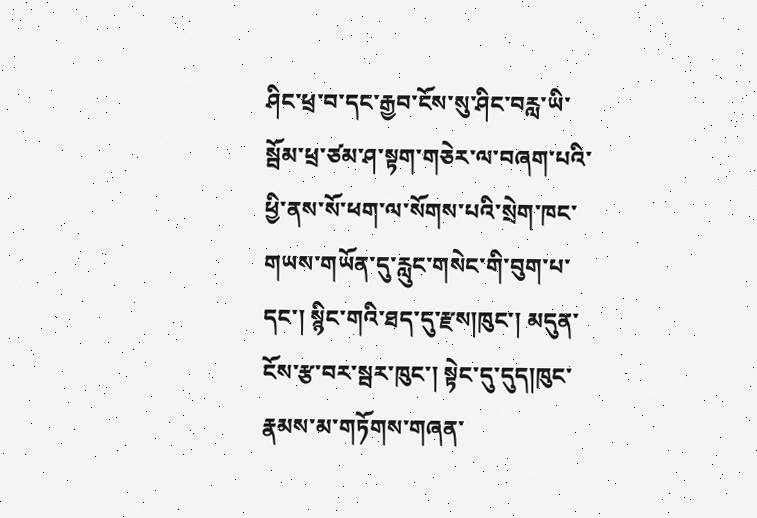ཤིང་ཕྲ་བ་དང་རྒྱབ་ངོས་སུ་ཤིང་བརླ་ཡི་སྦོམ་ཕྲ་ཙམ་ཤ་སྟག་གཅེར་ལ་བཞག་པའི་ཕྱི་ནས་སོ་ཕག་ལ་སོགས་པའི་སྲེག་ཁང་གཡས་གཡོན་དུ་རླུང་གསེང་གི་བུག་པ་དང་། སྙིང་གའི་ཐད་དུ་རྫས།ཁུང་། མདུན་ངོས་རྩ་བར་སྦར་ཁུང་། སྟེང་དུ་དུད།ཁུང་རྣམས་མ་གཏོགས་གཞན་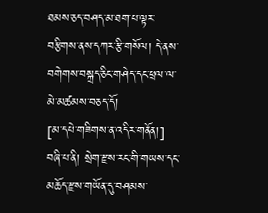ཐམས་ཅད་བཤད་མ་ཐག་པ་ལྟར་བརྩིགས་ནས་དཀར་རྩི་གསོལ། དེ་ནས་བགེགས་བསྐྲད་ཅིང་གཤེད་དང་ཕྲལ་ལ་མེ་མཚམས་བཅད་དོ།
[མ་དཔེ་གཟིགས་ན་འདིར་གནོན།]
བཞི་པ་ནི། སྲེག་རྫས་རང་གི་གཡས་དང་མཆོད་རྫས་གཡོན་དུ་བཤམས་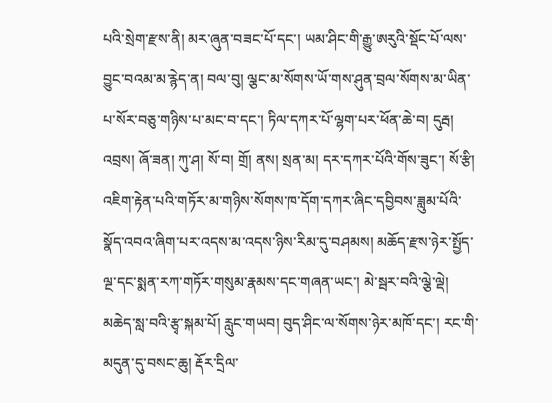པའི་སྲེག་རྫས་ནི། མར་ཞུན་བཟང་པོ་དང་། ཡམ་ཤིང་གི་རྒྱུ་ཨརུའི་སྡོང་པོ་ལས་བྱུང་བའམ་མ་རྙེད་ན། བལ་བུ། ལྕང་མ་སོགས་ཡོ་གས་ཤུན་བྲལ་སོགས་མ་ཡིན་པ་སོར་བཅུ་གཉིས་པ་མང་བ་དང་། ཏིལ་དཀར་པོ་ལྷག་པར་ཕོན་ཆེ་བ། དུརྦ། འབྲས། ཞོ་ཟན། ཀུ་ཤ། སོ་བ། གྲོ། ནས། སྲན་མ། དར་དཀར་པོའི་གོས་ཟུང་། སོ་རྩི། འཇིག་རྟེན་པའི་གཏོར་མ་གཉིས་སོགས་ཁ་དོག་དཀར་ཞིང་དབྱིབས་ཟླུམ་པོའི་སྣོད་འབའ་ཞིག་པར་འདས་མ་འདས་ཉིས་རིམ་དུ་བཤམས། མཆོད་རྫས་ཉེར་སྤྱོད་ལྔ་དང་སྨན་རཀ་གཏོར་གསུམ་རྣམས་དང་གཞན་ཡང་། མེ་སྦར་བའི་ལྕེ་ལྡེ། མཆེད་སླ་བའི་རྩྭ་སྐམ་པོ། རླུང་གཡབ། བུད་ཤིང་ལ་སོགས་ཉེར་མཁོ་དང་། རང་གི་མདུན་དུ་བསང་ཆུ། རྡོར་དྲིལ་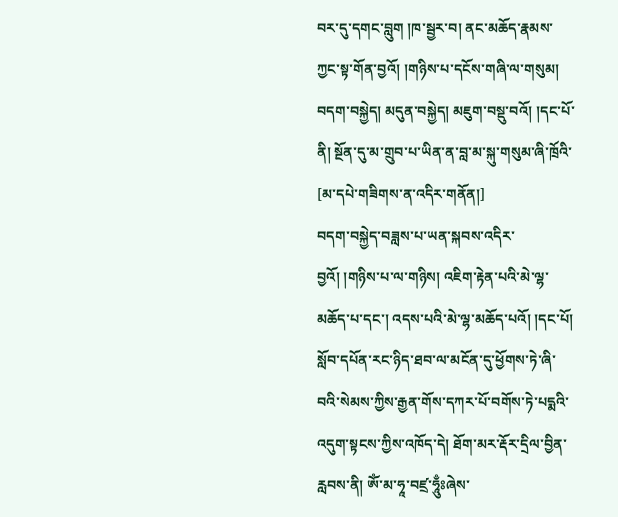བར་དུ་དགང་བླུག །ཁ་སྦྱར་བ། ནང་མཆོད་རྣམས་ཀྱང་སྟ་གོན་བྱའོ། །གཉིས་པ་དངོས་གཞི་ལ་གསུམ། བདག་བསྐྱེད། མདུན་བསྐྱེད། མཇུག་བསྡུ་བའོ། །དང་པོ་ནི། སྔོན་དུ་མ་གྲུབ་པ་ཡིན་ན་བླ་མ་སྐུ་གསུམ་ཞི་ཁྲོའི་
[མ་དཔེ་གཟིགས་ན་འདིར་གནོན།]
བདག་བསྐྱེད་བཟླས་པ་ཡན་སྐབས་འདིར་བྱའོ། །གཉིས་པ་ལ་གཉིས། འཇིག་རྟེན་པའི་མེ་ལྷ་མཆོད་པ་དང་། འདས་པའི་མེ་ལྷ་མཆོད་པའོ། །དང་པོ། སློབ་དཔོན་རང་ཉིད་ཐབ་ལ་མངོན་དུ་ཕྱོགས་ཏེ་ཞི་བའི་སེམས་ཀྱིས་རྒྱན་གོས་དཀར་པོ་བགོས་ཏེ་པདྨའི་འདུག་སྟངས་ཀྱིས་འཁོད་དེ། ཐོག་མར་རྡོར་དྲིལ་བྱིན་རླབས་ནི། ཨོཾ་མ་ཧཱ་བཛྲ་ཧཱུྃཿཞེས་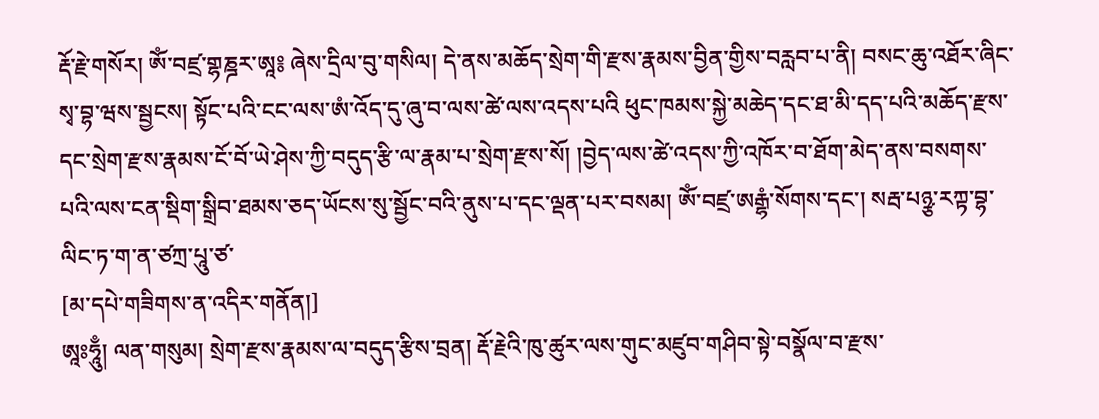རྡོ་རྗེ་གསོར། ཨོཾ་བཛྲ་གྷཎྜར་ཨཱ༔ ཞེས་དྲིལ་བུ་གསིལ། དེ་ནས་མཆོད་སྲེག་གི་རྫས་རྣམས་བྱིན་གྱིས་བརླབ་པ་ནི། བསང་ཆུ་འཐོར་ཞིང་སྭ་བྷ་ཝས་སྦྱངས། སྟོང་པའི་ངང་ལས་ཨཾ་འོད་དུ་ཞུ་བ་ལས་ཚེ་ལས་འདས་པའི ཕུང་ཁམས་སྐྱེ་མཆེད་དང་ཐ་མི་དད་པའི་མཆོད་རྫས་དང་སྲེག་རྫས་རྣམས་ངོ་བོ་ཡེ་ཤེས་ཀྱི་བདུད་རྩི་ལ་རྣམ་པ་སྲེག་རྫས་སོ། །བྱེད་ལས་ཚེ་འདས་ཀྱི་འཁོར་བ་ཐོག་མེད་ནས་བསགས་པའི་ལས་ངན་སྡིག་སྒྲིབ་ཐམས་ཅད་ཡོངས་སུ་སྦྱོང་བའི་ནུས་པ་དང་ལྡན་པར་བསམ། ཨོཾ་བཛྲ་ཨརྒྷཾ་སོགས་དང་། སརྦ་པཉྩ་རཀྟ་བྷ་ལིང་ཏ་ག་ན་ཙཀྲ་པཱུ་ཙ་
[མ་དཔེ་གཟིགས་ན་འདིར་གནོན།]
ཨཱཿཧཱུྃ། ལན་གསུམ། སྲེག་རྫས་རྣམས་ལ་བདུད་རྩིས་བྲན། རྡོ་རྗེའི་ཁུ་ཚུར་ལས་གུང་མཛུབ་གཤིབ་སྟེ་བསྣོལ་བ་རྫས་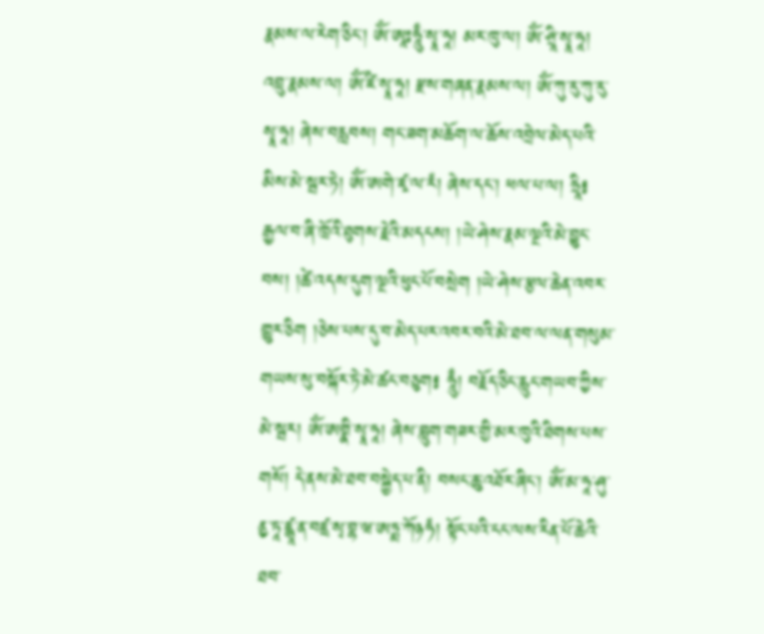རྣམས་ལ་རེག་ཅིང་། ཨོཾ་ཨཱཿཧཱུྃ་སྭཱ་ཧཱ། མར་ཁུ་ལ། ༀ་ཤྲཱི་སྭཱ་ཧཱ། འབྲུ་རྣམས་ལ། ༀ་ཛི་སྭཱ་ཧཱ། རྫས་གཞན་རྣམས་ལ། ཨོཾ་ཀུ་རུ་ཀུ་རུ་སྭཱ་ཧཱ། ཞེས་བརླབས། གང་ཟག་མཆོག་ལ་ཆོས་འབྲེལ་མེད་པའི་མིས་མེ་སྦར་ཏེ། ཨོཾ་ཨགེ་ཛྭ་ལ་རཾ། ཞེས་དང་། ཕལ་པ་ལ། ཧྲཱི༔ རྒྱལ་བ་ཞི་ཁྲོའི་ཐུགས་རྗེའི་མདངས། །ཡེ་ཤེས་རྣམ་ལྔའི་མེ་བྱུང་བས། །ཚེ་འདས་དུག་ལྔའི་ཕུང་པོ་བསྲེག །ཡེ་ཤེས་རྩལ་ཆེན་འབར་གྱུར་ཅིག །ཅེས་པས་དུ་བ་མེད་པར་འབར་བའི་མེ་ཐབ་ལ་ལན་གསུམ་གཡས་སུ་བསྐོར་ཏེ་མེ་ཚང་བཅུག༔ ཧཱུྃ། བརྗོད་ཅིང་རླུང་གཡབ་ཀྱིས་མེ་སྦར། ཨོཾ་ཨགྣི་སྭཱ་ཧཱ། ཞེས་བླུག་གཟར་གྱི་མར་ཁུའི་ཐིགས་པས་གསོ། དེ་ནས་མེ་ཐབ་བསྐྱེད་པ་ནི། བསང་ཆུ་འཐོར་ཞིང་། ཨོཾ་མ་ཧཱ་ཤུ་ནྱ་ཏཱ་ཛྙཱ་ན་བཛྲ་སྭ་བྷ་ཝ་ཨཏྨ་ཀོཉཧཾ། སྟོང་པའི་ངང་ལས་རིན་པོ་ཆེའི་ཐབ་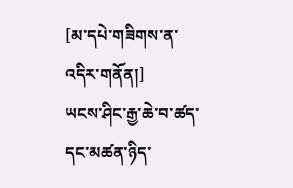[མ་དཔེ་གཟིགས་ན་འདིར་གནོན།]
ཡངས་ཤིང་རྒྱ་ཆེ་བ་ཚད་དང་མཚན་ཉིད་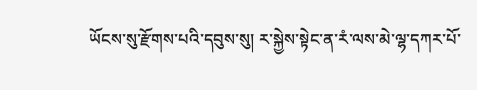ཡོངས་སུ་རྫོགས་པའི་དབུས་སུ། ར་སྐྱེས་སྟེང་ན་རཾ་ལས་མེ་ལྷ་དཀར་པོ་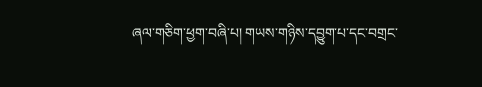ཞལ་གཅིག་ཕྱག་བཞི་པ། གཡས་གཉིས་དབྱུག་པ་དང་བགྲང་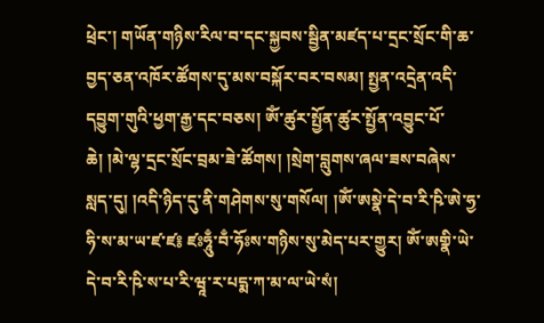ཕྲེང་། གཡོན་གཉིས་རིལ་བ་དང་སྐྱབས་སྦྱིན་མཛད་པ་དྲང་སྲོང་གི་ཆ་བྱད་ཅན་འཁོར་ཚོགས་དུ་མས་བསྐོར་བར་བསམ། སྤྱན་འདྲེན་འདི་དབྱུག་གུའི་ཕྱག་རྒྱ་དང་བཅས། ༀ་ཚུར་སྤྱོན་ཚུར་སྤྱོན་འབྱུང་པོ་ཆེ། །མེ་ལྷ་དྲང་སྲོང་བྲམ་ཟེ་ཚོགས། །སྲེག་བླུགས་ཞལ་ཟས་བཞེས་སླད་དུ། །འདི་ཉིད་དུ་ནི་གཤེགས་སུ་གསོལ། །ཨོཾ་ཨསྣེ་དེ་བ་རི་ཥི་ཨེ་ཧྱ་ཧི་ས་མ་ཡ་ཛ་ཛ༔ ཛཿཧཱུྃ་བྃ་ཧོཿས་གཉིས་སུ་མེད་པར་གྱུར། ཨོཾ་ཨགྣི་ཡེ་དེ་བ་རི་ཥི་ས་པ་རི་ཝཱ་ར་པདྨ་ཀ་མ་ལ་ཡེ་སཾ།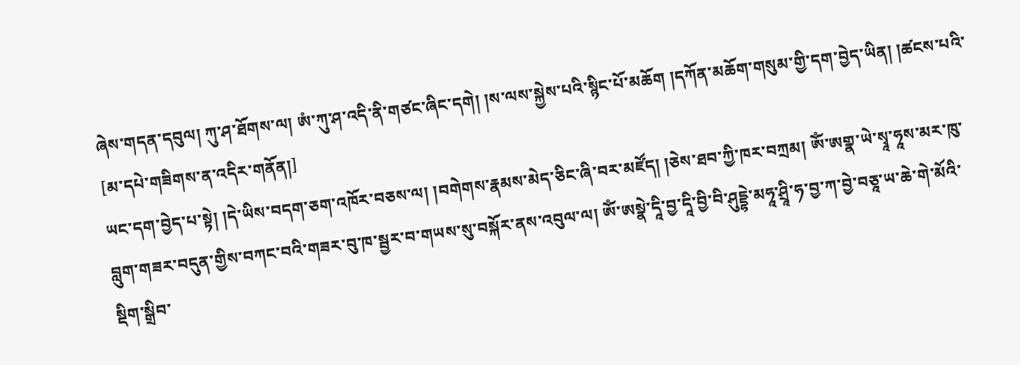ཞེས་གདན་དབུལ། ཀུ་ཤ་ཐོགས་ལ། ཨཾ་ཀུ་ཤ་འདི་ནི་གཙང་ཞིང་དགེ། །ས་ལས་སྐྱེས་པའི་སྙིང་པོ་མཆོག །དཀོན་མཆོག་གསུམ་གྱི་དག་བྱེད་ཡིན། །ཚངས་པའི་
[མ་དཔེ་གཟིགས་ན་འདིར་གནོན།]
ཡང་དག་བྱེད་པ་སྟེ། །དེ་ཡིས་བདག་ཅག་འཁོར་བཅས་ལ། །བགེགས་རྣམས་མེད་ཅིང་ཞི་བར་མཛོད། །ཅེས་ཐབ་ཀྱི་ཁར་བཀྲམ། ཨོཾ་ཨགྣ་ཡེ་སྭཱ་ཧཱས་མར་ཁུ་བླུག་གཟར་བདུན་གྱིས་བཀང་བའི་གཟར་བུ་ཁ་སྦྱར་བ་གཡས་སུ་བསྐོར་ནས་འབུལ་ལ། ཨོཾ་ཨསྣེ་དཱི་བྱ་དཱི་བྱི་བི་ཤུདྡྷེ་མཧཱ་ཤྲཱི་ཧ་བྱ་ཀ་བྱེ་བཅཱ་ཡ་ཆེ་གེ་མོའི་སྡིག་སྒྲིབ་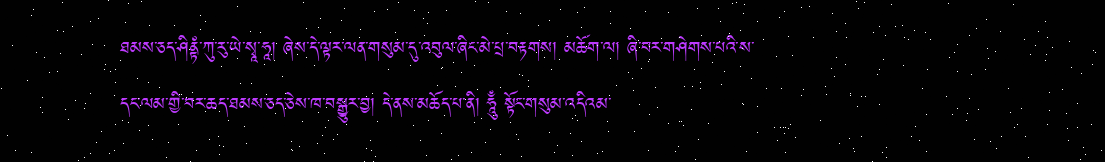ཐམས་ཅད་ཤིནྟཾ་ཀུ་རུ་ཡེ་སྭཱ་ཧཱ། ཞེས་དེ་ལྟར་ལན་གསུམ་དུ་འབུལ་ཞིང་མེ་པྲ་བརྟགས། མཆོག་ལ། ཞི་བར་གཤེགས་པའི་ས་དང་ལམ་གྱི་བར་ཆད་ཐམས་ཅད་ཅེས་ཁ་བསྒྱུར་བྱ། དེ་ནས་མཆོད་པ་ནི། ཧཱུྃ སྟོང་གསུམ་འདིའམ་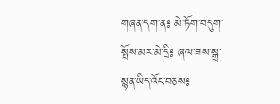གཞན་དག་ན༔ མེ་ཏོག་བདུག་སྤོས་མར་མེ་དྲི༔ ཞལ་ཟས་སྒྲ་སྙན་ཡིད་འོང་བཅས༔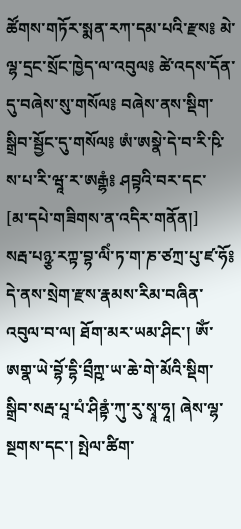ཚོགས་གཏོར་སྨན་རཀ་དམ་པའི་རྫས༔ མེ་ལྷ་དྲང་སྲོང་ཁྱེད་ལ་འབུལ༔ ཚེ་འདས་དོན་དུ་བཞེས་སུ་གསོལ༔ བཞེས་ནས་སྡིག་སྒྲིབ་སྦྱོང་དུ་གསོལ༔ ཨཾ་ཨསྣེ་དེ་བ་རི་ཥི་ས་པ་རི་ཝཱ་ར་ཨརྒྷཾ༔ ཤབྟའི་བར་དང་
[མ་དཔེ་གཟིགས་ན་འདིར་གནོན།]
སརྦ་པཉྩ་རཀྟ་བྷ་ལིཾ་ཏ་ག་ཎ་ཙཀྲ་པུ་ཛ་ཧོ༔ དེ་ནས་སྲེག་རྫས་རྣམས་རིམ་བཞིན་འབུལ་བ་ལ། ཐོག་མར་ཡམ་ཤིང་། ཨོཾ་ཨགྣ་ཡེ་བྷོ་དྷི་བྲྀཀྵ་ཡ་ཆེ་གེ་མོའི་སྡིག་སྒྲིབ་སརྦ་པཱ་པཾ་ཤིནྟཾ་ཀུ་རུ་སྭཱ་ཧཱ། ཞེས་ལྷ་སྔགས་དང་། སྤེལ་ཚིག་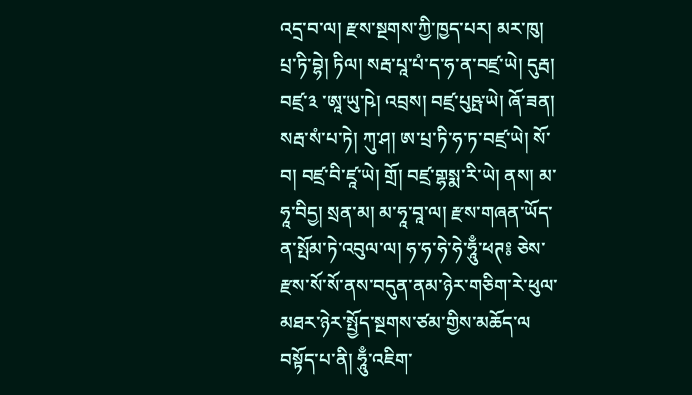འདྲ་བ་ལ། རྫས་སྔགས་ཀྱི་ཁྱད་པར། མར་ཁུ། པྲ་ཏི་བྷེ། ཏིལ། སརྦ་པཱ་པཾ་ད་ཧ་ན་བཛྲ་ཡེ། དུརྦ། བཛྲ་༣ ་ཨཱ་ཡུ་ཥེ། འབྲས། བཛྲ་པུཥྤ་ཡེ། ཞོ་ཟན། སརྦ་སཾ་པ་ཏེ། ཀུ་ཤ། ཨ་པྲ་ཏི་ཧ་ཏ་བཛྲ་ཡེ། སོ་བ། བཛྲ་བི་ཛཱ་ཡེ། གྲོ། བཛྲ་གྷསྨ་རི་ཡེ། ནས། མ་ཧཱ་བིདྱ། སྲན་མ། མ་ཧཱ་བཱ་ལ། རྫས་གཞན་ཡོད་ན་སྤོམ་ཏེ་འབུལ་ལ། ཧ་ཧ་ཧེ་ཧེ་ཧཱུྃ་ཕཊ༔ ཅེས་རྫས་སོ་སོ་ནས་བདུན་ནམ་ཉེར་གཅིག་རེ་ཕུལ་མཐར་ཉེར་སྤྱོད་སྔགས་ཙམ་གྱིས་མཆོད་ལ བསྟོད་པ་ནི། ཧཱུྃ་འཇིག་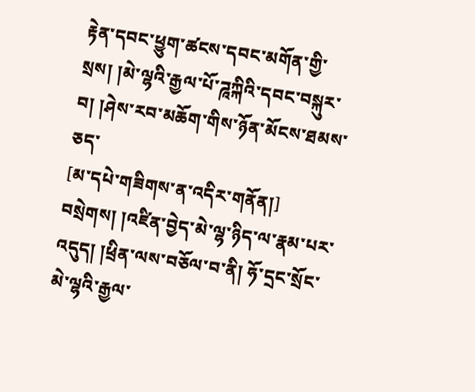རྟེན་དབང་ཕྱུག་ཚངས་དབང་མགོན་གྱི་སྲས། །མེ་ལྷའི་རྒྱལ་པོ་ཌཱཀྐིའི་དབང་བསྐུར་བ། །ཤེས་རབ་མཆོག་གིས་ཉོན་མོངས་ཐམས་ཅད་
[མ་དཔེ་གཟིགས་ན་འདིར་གནོན།]
བསྲེགས། །འཛིན་བྱེད་མེ་ལྷ་ཉིད་ལ་རྣམ་པར་འདུད། །ཕྲིན་ལས་བཅོལ་བ་ནི། ཧོ་དྲང་སྲོང་མེ་ལྷའི་རྒྱལ་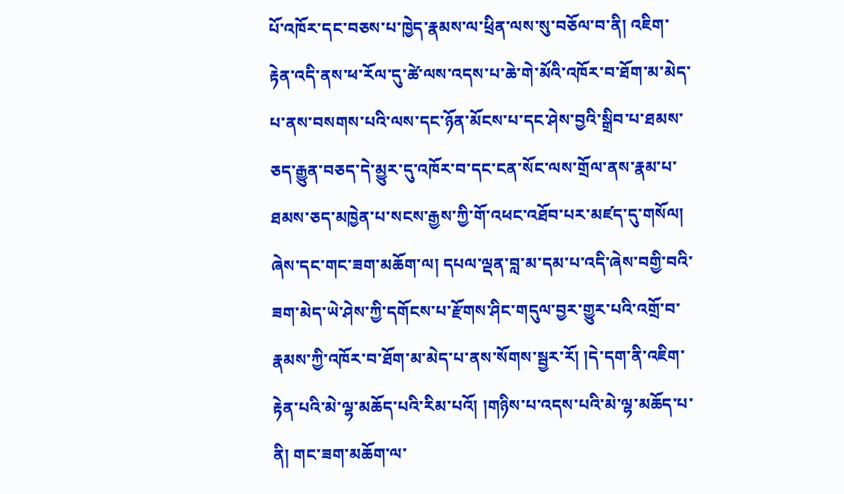པོ་འཁོར་དང་བཅས་པ་ཁྱེད་རྣམས་ལ་ཕྲིན་ལས་སུ་བཅོལ་བ་ནི། འཇིག་རྟེན་འདི་ནས་ཕ་རོལ་དུ་ཚེ་ལས་འདས་པ་ཆེ་གེ་མོའི་འཁོར་བ་ཐོག་མ་མེད་པ་ནས་བསགས་པའི་ལས་དང་ཉོན་མོངས་པ་དང་ཤེས་བྱའི་སྒྲིབ་པ་ཐམས་ཅད་རྒྱུན་བཅད་དེ་མྱུར་དུ་འཁོར་བ་དང་ངན་སོང་ལས་གྲོལ་ནས་རྣམ་པ་ཐམས་ཅད་མཁྱེན་པ་སངས་རྒྱས་ཀྱི་གོ་འཕང་འཐོབ་པར་མཛད་དུ་གསོལ། ཞེས་དང་གང་ཟག་མཆོག་ལ། དཔལ་ལྡན་བླ་མ་དམ་པ་འདི་ཞེས་བགྱི་བའི་ཟག་མེད་ཡེ་ཤེས་ཀྱི་དགོངས་པ་རྫོགས་ཤིང་གདུལ་བྱར་གྱུར་པའི་འགྲོ་བ་རྣམས་ཀྱི་འཁོར་བ་ཐོག་མ་མེད་པ་ནས་སོགས་སྦྱར་རོ། །དེ་དག་ནི་འཇིག་རྟེན་པའི་མེ་ལྷ་མཆོད་པའི་རིམ་པའོ། །གཉིས་པ་འདས་པའི་མེ་ལྷ་མཆོད་པ་ནི། གང་ཟག་མཆོག་ལ་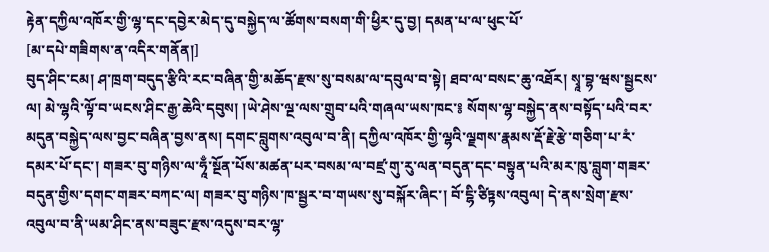རྟེན་དཀྱིལ་འཁོར་གྱི་ལྷ་དང་དབྱེར་མེད་དུ་བསྐྱེད་ལ་ཚོགས་བསག་གི་ཕྱིར་དུ་བྱ། དམན་པ་ལ་ཕུང་པོ་
[མ་དཔེ་གཟིགས་ན་འདིར་གནོན།]
བུད་ཤིང་ངམ། ཤ་ཁྲག་བདུད་རྩིའི་རང་བཞིན་གྱི་མཆོད་རྫས་སུ་བསམ་ལ་དབུལ་བ་སྟེ། ཐབ་ལ་བསང་ཆུ་འཐོར། སྭཱ་བྷ་ཝས་སྦྱངས་ལ། མེ་ལྷའི་ལྟོ་བ་ཡངས་ཤིང་རྒྱ་ཆེའི་དབུས། །ཡེ་ཤེས་ལྔ་ལས་གྲུབ་པའི་གཞལ་ཡས་ཁང་༔ སོགས་ལྷ་བསྐྱེད་ནས་བསྟོད་པའི་བར་མདུན་བསྐྱེད་ལས་བྱང་བཞིན་བྱས་ནས། དགང་བླུགས་འབུལ་བ་ནི། དཀྱིལ་འཁོར་གྱི་ལྷའི་ལྗགས་རྣམས་རྡོ་རྗེ་རྩེ་གཅིག་པ་རཾ་དམར་པོ་དང་། གཟར་བུ་གཉིས་ལ་ཧཱྃ་སྔོན་པོས་མཚན་པར་བསམ་ལ་བཛྲ་གུ་རུ་ལན་བདུན་དང་བསྟུན་པའི་མར་ཁུ་བླུག་གཟར་བདུན་གྱིས་དགང་གཟར་བཀང་ལ། གཟར་བུ་གཉིས་ཁ་སྦྱར་བ་གཡས་སུ་བསྐོར་ཞིང་། བོ་ངྷི་ཙིཏྟས་འབུལ། དེ་ནས་སྲེག་རྫས་འབུལ་བ་ནི་ཡམ་ཤིང་ནས་བཟུང་རྫས་འདུས་བར་ལྷ་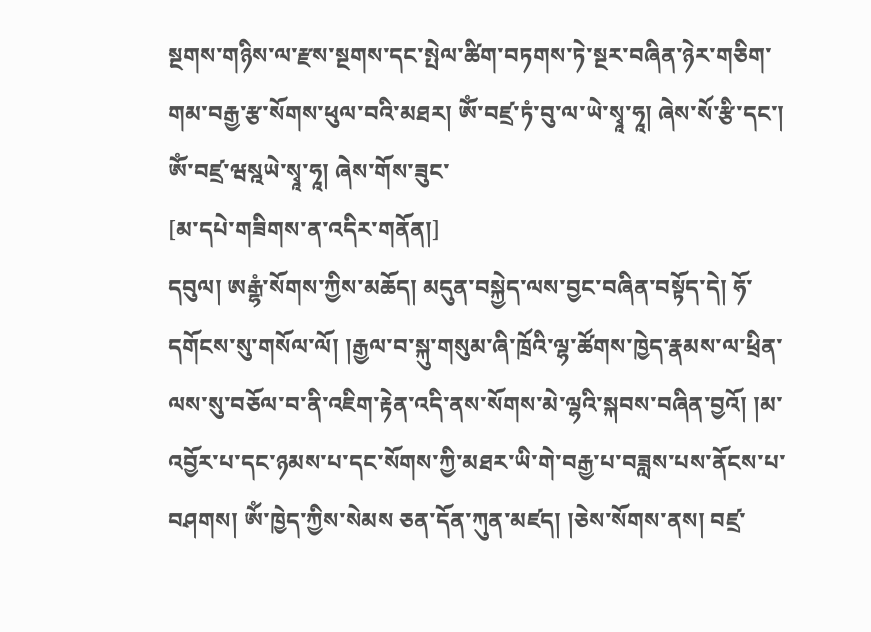སྔགས་གཉིས་ལ་རྫས་སྔགས་དང་སྤེལ་ཚིག་བཏགས་ཏེ་སྔར་བཞིན་ཉེར་གཅིག་གམ་བརྒྱ་རྩ་སོགས་ཕུལ་བའི་མཐར། ཨོཾ་བཛྲ་ཏཾ་བུ་ལ་ཡེ་སྭཱ་ཧཱ། ཞེས་སོ་རྩི་དང་། ཨོཾ་བཛྲ་ཝསྰཡེ་སྭཱ་ཧཱ། ཞེས་གོས་ཟུང་
[མ་དཔེ་གཟིགས་ན་འདིར་གནོན།]
དབུལ། ཨརྒྷཾ་སོགས་ཀྱིས་མཆོད། མདུན་བསྐྱེད་ལས་བྱང་བཞིན་བསྟོད་དེ། ཧོ་དགོངས་སུ་གསོལ་ལོ། །རྒྱལ་བ་སྐུ་གསུམ་ཞི་ཁྲོའི་ལྷ་ཚོགས་ཁྱེད་རྣམས་ལ་ཕྲིན་ལས་སུ་བཅོལ་བ་ནི་འཇིག་རྟེན་འདི་ནས་སོགས་མེ་ལྷའི་སྐབས་བཞིན་བྱའོ། །མ་འབྱོར་པ་དང་ཉམས་པ་དང་སོགས་ཀྱི་མཐར་ཡི་གེ་བརྒྱ་པ་བཟླས་པས་ནོངས་པ་བཤགས། ཨོཾ་ཁྱེད་ཀྱིས་སེམས ཅན་དོན་ཀུན་མཛད། །ཅེས་སོགས་ནས། བཛྲ་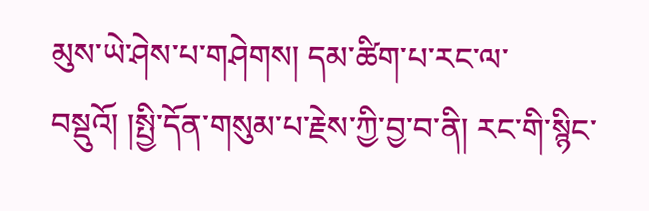མུས་ཡེ་ཤེས་པ་གཤེགས། དམ་ཚིག་པ་རང་ལ་བསྡུའོ། །སྤྱི་དོན་གསུམ་པ་རྗེས་ཀྱི་བྱ་བ་ནི། རང་གི་སྙིང་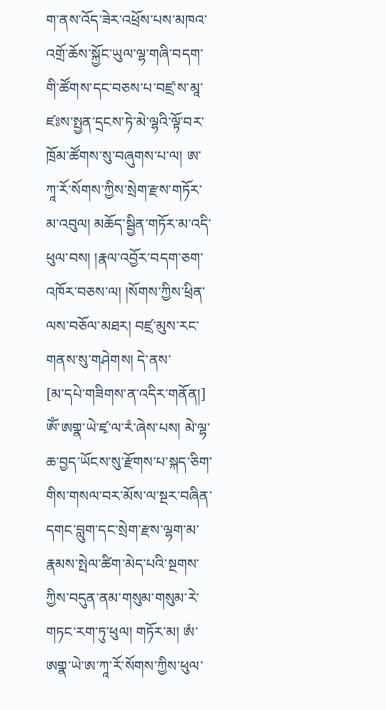ག་ནས་འོད་ཟེར་འཕྲོས་པས་མཁའ་འགྲོ་ཆོས་སྐྱོང་ཡུལ་ལྷ་གཞི་བདག་གི་ཚོགས་དང་བཅས་པ་བཛྲ་ས་མཱ་ཛཿས་སྤྱན་དྲངས་ཏེ་མེ་ལྷའི་ལྟོ་བར་ཁྲོམ་ཚོགས་སུ་བཞུགས་པ་ལ། ཨ་ཀཱ་རོ་སོགས་ཀྱིས་སྲེག་རྫས་གཏོར་མ་འབུལ། མཆོད་སྦྱིན་གཏོར་མ་འདི་ཕུལ་བས། །རྣལ་འབྱོར་བདག་ཅག་འཁོར་བཅས་ལ། །སོགས་ཀྱིས་ཕྲིན་ལས་བཅོལ་མཐར། བཛྲ་མུས་རང་གནས་སུ་གཤེགས། དེ་ནས་
[མ་དཔེ་གཟིགས་ན་འདིར་གནོན།]
ཨོཾ་ཨགྣ་ཡེ་ཛྭ་ལ་རཾ་ཞེས་པས། མེ་ལྷ་ཆ་བྱད་ཡོངས་སུ་རྫོགས་པ་སྐད་ཅིག་གིས་གསལ་བར་མོས་ལ་སྔར་བཞིན་དགང་བླུག་དང་སྲེག་རྫས་ལྷག་མ་རྣམས་སྤེལ་ཚིག་མེད་པའི་སྔགས་ཀྱིས་བདུན་ནམ་གསུམ་གསུམ་རེ་གཏང་རག་ཏུ་ཕུལ། གཏོར་མ། ཨཾ་ཨགྣ་ཡེ་ཨ་ཀཱ་རོ་སོགས་ཀྱིས་ཕུལ་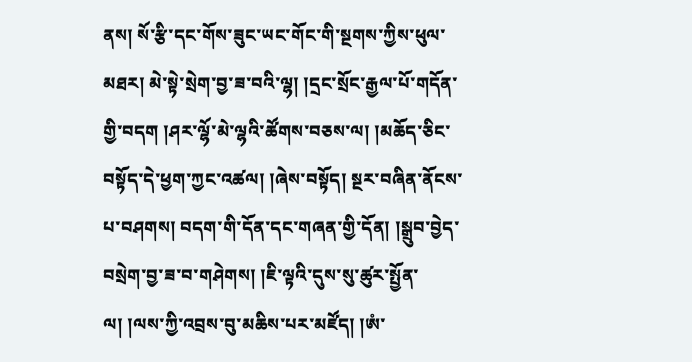ནས། སོ་རྩི་དང་གོས་ཟུང་ཡང་གོང་གི་སྔགས་ཀྱིས་ཕུལ་མཐར། མེ་སྟེ་སྲེག་བྱ་ཟ་བའི་ལྷ། །དྲང་སྲོང་རྒྱལ་པོ་གདོན་གྱི་བདག །ཤར་ལྷོ་མེ་ལྷའི་ཚོགས་བཅས་ལ། །མཆོད་ཅིང་བསྟོད་དེ་ཕྱག་ཀྱང་འཚལ། །ཞེས་བསྟོད། སྔར་བཞིན་ནོངས་པ་བཤགས། བདག་གི་དོན་དང་གཞན་གྱི་དོན། །སྒྲུབ་བྱེད་བསྲེག་བྱ་ཟ་བ་གཤེགས། །ཇི་ལྟའི་དུས་སུ་ཚུར་སྤྱོན་ལ། །ལས་ཀྱི་འབྲས་བུ་མཆིས་པར་མཛོད། །ཨཾ་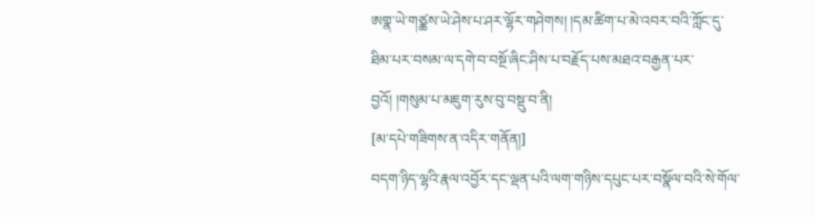ཨགྣ་ཡེ་གཙྪས་ཡེ་ཤེས་པ་ཤར་ལྷོར་གཤེགས། །དམ་ཚིག་པ་མེ་འབར་བའི་ཀློང་དུ་ཐིམ་པར་བསམ་ལ་དགེ་བ་བསྔོ་ཞིང་ཤིས་པ་བརྗོད་པས་མཐའ་བརྒྱན་པར་བྱའོ། །གསུམ་པ་མཇུག་རུས་བུ་བསྡུ་བ་ནི།
[མ་དཔེ་གཟིགས་ན་འདིར་གནོན།]
བདག་ཉིད་ལྷའི་རྣལ་འབྱོར་དང་ལྡན་པའི་ལག་གཉིས་དཔུང་པར་བསྣོལ་བའི་སེ་གོལ་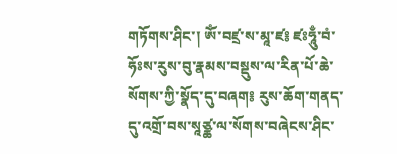གཏོགས་ཤིང་། ཨོཾ་བཛྲ་ས་མཱ་ཛ༔ ཛཿཧཱུྃ་བཾ་ཧོཿས་རུས་བུ་རྣམས་བསྡུས་ལ་རིན་པོ་ཆེ་སོགས་ཀྱི་སྣོད་དུ་བཞག༔ རུས་ཆོག་གནད་དུ་འགྲོ་བས་སཱཙྪ་ལ་སོགས་བཞེངས་ཤིང་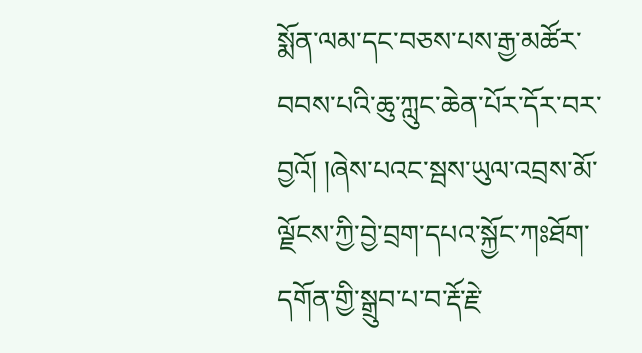སྨོན་ལམ་དང་བཅས་པས་རྒྱ་མཚོར་བབས་པའི་ཆུ་ཀླུང་ཆེན་པོར་དོར་བར་བྱའོ། །ཞེས་པའང་སྦས་ཡུལ་འབྲས་མོ་ལྗོངས་ཀྱི་བྱེ་བྲག་དཔའ་སྐྱོང་ཀཿཐོག་དགོན་གྱི་སྒྲུབ་པ་བ་རྡོ་རྗེ་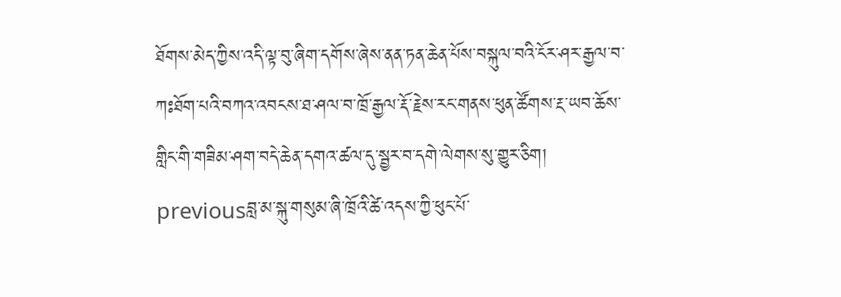ཐོགས་མེད་ཀྱིས་འདི་ལྟ་བུ་ཞིག་དགོས་ཞེས་ནན་ཏན་ཆེན་པོས་བསྐུལ་བའི་ངོར་ཤར་རྒྱལ་བ་ཀཿཐོག་པའི་བཀའ་འབངས་ཐ་ཤལ་བ་ཁྲོ་རྒྱལ་རྡོ་རྗེས་རང་གནས་ཕུན་ཚོགས་རྔ་ཡབ་ཆོས་གླིང་གི་གཟིམ་ཤག་བདེ་ཆེན་དགའ་ཚལ་དུ་སྦྱར་བ་དགེ་ལེགས་སུ་གྱུར་ཅིག།
previousབླ་མ་སྐུ་གསུམ་ཞི་ཁྲོའི་ཚེ་འདས་ཀྱི་ཕུང་པོ་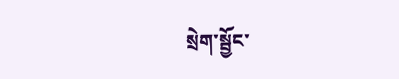སྲེག་སྦྱོང་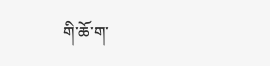གི་ཆོ་ག་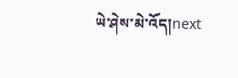ཡེ་ཤེས་མེ་འོད།next